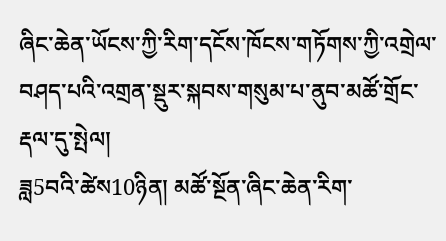ཞིང་ཆེན་ཡོངས་ཀྱི་རིག་དངོས་ཁོངས་གཏོགས་ཀྱི་འགྲེལ་བཤད་པའི་འགྲན་སྡུར་སྐབས་གསུམ་པ་ནུབ་མཚོ་གྲོང་རྡལ་དུ་སྤེལ།
ཟླ5བའི་ཚེས10ཉིན། མཚོ་སྔོན་ཞིང་ཆེན་རིག་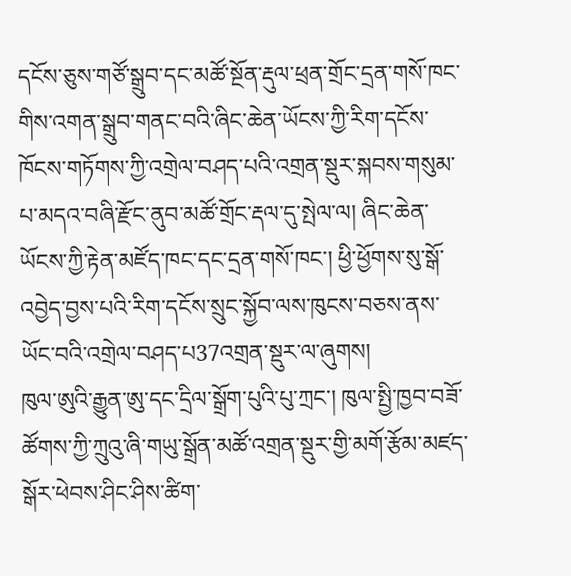དངོས་ཅུས་གཙོ་སྒྲུབ་དང་མཚོ་སྔོན་རྡུལ་ཕྲན་གྲོང་དྲན་གསོ་ཁང་གིས་འགན་སྒྲུབ་གནང་བའི་ཞིང་ཆེན་ཡོངས་ཀྱི་རིག་དངོས་ཁོངས་གཏོགས་ཀྱི་འགྲེལ་བཤད་པའི་འགྲན་སྡུར་སྐབས་གསུམ་པ་མདའ་བཞི་རྫོང་ནུབ་མཚོ་གྲོང་རྡལ་དུ་སྤེལ་ལ། ཞིང་ཆེན་ཡོངས་ཀྱི་རྟེན་མཛོད་ཁང་དང་དྲན་གསོ་ཁང་། ཕྱི་ཕྱོགས་སུ་སྒོ་འབྱེད་བྱས་པའི་རིག་དངོས་སྲུང་སྐྱོབ་ལས་ཁུངས་བཅས་ནས་ཡོང་བའི་འགྲེལ་བཤད་པ37འགྲན་སྡུར་ལ་ཞུགས།
ཁུལ་ཨུའི་རྒྱུན་ཨུ་དང་དྲིལ་སྒྲོག་པུའི་པུ་ཀྲང་། ཁུལ་སྤྱི་ཁྱབ་བཟོ་ཚོགས་ཀྱི་ཀྲུའུ་ཞི་གཡུ་སྒྲོན་མཚོ་འགྲན་སྡུར་གྱི་མགོ་རྩོམ་མཛད་སྒོར་ཕེབས་ཤིང་ཤིས་ཚིག་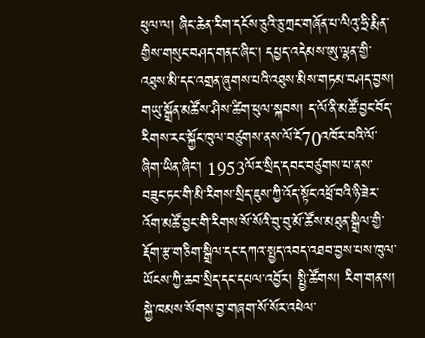ཕུལ་ལ། ཞིང་ཆེན་རིག་དངོས་ཅུའི་ཅུ་ཀྲང་གཞོན་པ་ལིའུ་ཧྲི་རྨིན་གྱིས་གསུང་བཤད་གནང་ཞིང་། དཔྱད་འདེམས་ཨུ་ལྷན་གྱི་འཐུས་མི་དང་འགྲན་ཞུགས་པའི་འཐུས་མིས་གཏམ་བཤད་བྱས། གཡུ་སྒྲོན་མཚོས་ཤིས་ཚིག་ཕུལ་སྐབས། ད་ལོ་ནི་མཚོ་བྱང་བོད་རིགས་རང་སྐྱོང་ཁུལ་བཙུགས་ནས་ལོ་ངོ70འཁོར་བའི་ལོ་ཞིག་ཡིན་ཞིང་། 1953ལོར་སྲིད་དབང་བཙུགས་པ་ནས་བཟུང་ཏང་གི་མི་རིགས་སྲིད་ཇུས་ཀྱི་འོད་སྟོང་འཕྲོ་བའི་ཉི་ཟེར་འོག་མཚོ་བྱང་གི་རིགས་སོ་སོའི་བུ་བུ་མོ་ཚོས་མཐུན་སྒྲིལ་གྱི་རྡོག་རྩ་གཅིག་སྒྲིལ་དང་དཀའ་སྤྱད་འབད་འཐབ་བྱས་པས་ཁུལ་ཡོངས་ཀྱི་ཆབ་སྲིད་དང་དཔལ་འབྱོར། སྤྱི་ཚོགས། རིག་གནས། སྐྱེ་ཁམས་སོགས་བྱ་གཞག་སོ་སོར་འཕེལ་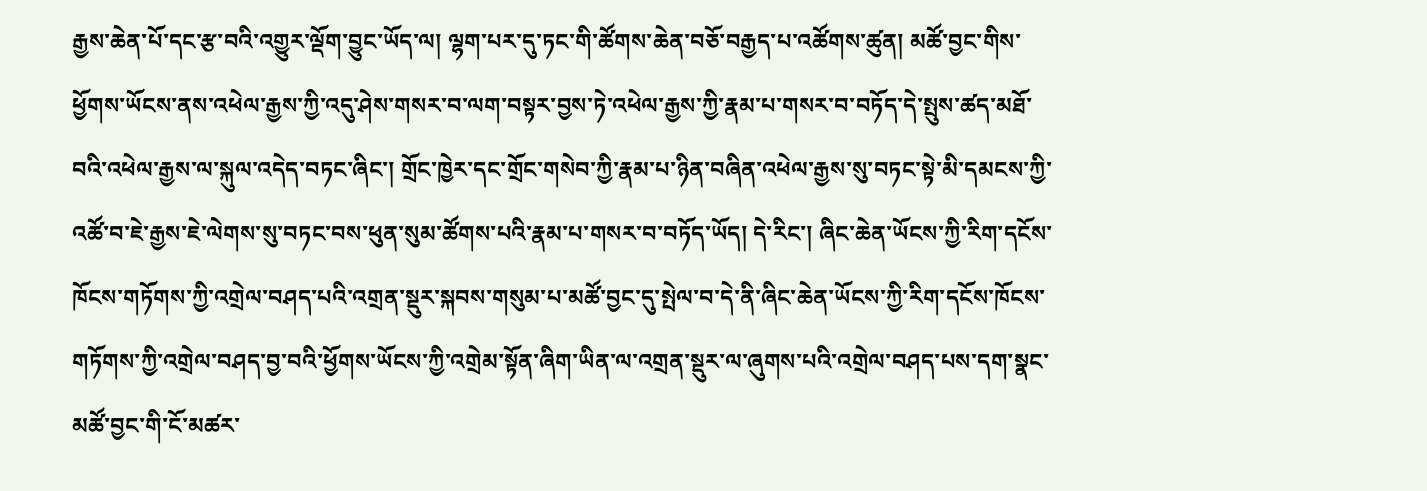རྒྱས་ཆེན་པོ་དང་རྩ་བའི་འགྱུར་ལྡོག་བྱུང་ཡོད་ལ། ལྷག་པར་དུ་ཏང་གི་ཚོགས་ཆེན་བཅོ་བརྒྱད་པ་འཚོགས་ཚུན། མཚོ་བྱང་གིས་ཕྱོགས་ཡོངས་ནས་འཕེལ་རྒྱས་ཀྱི་འདུ་ཤེས་གསར་བ་ལག་བསྟར་བྱས་ཏེ་འཕེལ་རྒྱས་ཀྱི་རྣམ་པ་གསར་བ་བཏོད་དེ་སྤུས་ཚད་མཐོ་བའི་འཕེལ་རྒྱས་ལ་སྐུལ་འདེད་བཏང་ཞིང་། གྲོང་ཁྱེར་དང་གྲོང་གསེབ་ཀྱི་རྣམ་པ་ཉིན་བཞིན་འཕེལ་རྒྱས་སུ་བཏང་སྟེ་མི་དམངས་ཀྱི་འཚོ་བ་ཇེ་རྒྱས་ཇེ་ལེགས་སུ་བཏང་བས་ཕུན་སུམ་ཚོགས་པའི་རྣམ་པ་གསར་བ་བཏོད་ཡོད། དེ་རིང་། ཞིང་ཆེན་ཡོངས་ཀྱི་རིག་དངོས་ཁོངས་གཏོགས་ཀྱི་འགྲེལ་བཤད་པའི་འགྲན་སྡུར་སྐབས་གསུམ་པ་མཚོ་བྱང་དུ་སྤེལ་བ་དེ་ནི་ཞིང་ཆེན་ཡོངས་ཀྱི་རིག་དངོས་ཁོངས་གཏོགས་ཀྱི་འགྲེལ་བཤད་བྱ་བའི་ཕྱོགས་ཡོངས་ཀྱི་འགྲེམ་སྟོན་ཞིག་ཡིན་ལ་འགྲན་སྡུར་ལ་ཞུགས་པའི་འགྲེལ་བཤད་པས་དག་སྣང་མཚོ་བྱང་གི་ངོ་མཚར་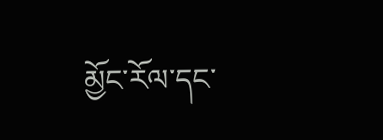མྱོང་རོལ་དང་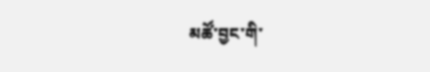མཚོ་བྱང་གི་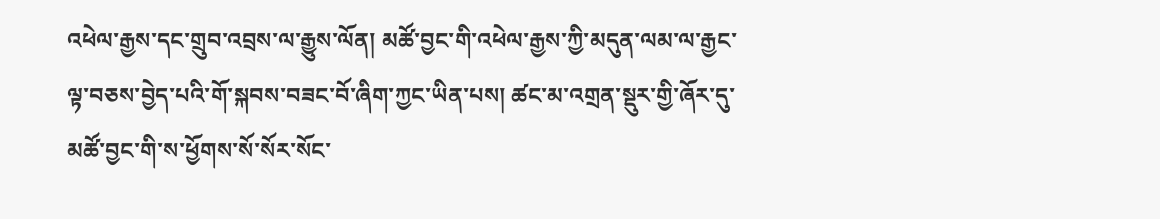འཕེལ་རྒྱས་དང་གྲུབ་འབྲས་ལ་རྒྱུས་ལོན། མཚོ་བྱང་གི་འཕེལ་རྒྱས་ཀྱི་མདུན་ལམ་ལ་རྒྱང་ལྟ་བཅས་བྱེད་པའི་གོ་སྐབས་བཟང་བོ་ཞིག་ཀྱང་ཡིན་པས། ཚང་མ་འགྲན་སྡུར་གྱི་ཞོར་དུ་མཚོ་བྱང་གི་ས་ཕྱོགས་སོ་སོར་སོང་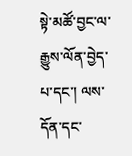སྟེ་མཚོ་བྱང་ལ་རྒྱུས་ལོན་བྱེད་པ་དང་། ལས་དོན་དང་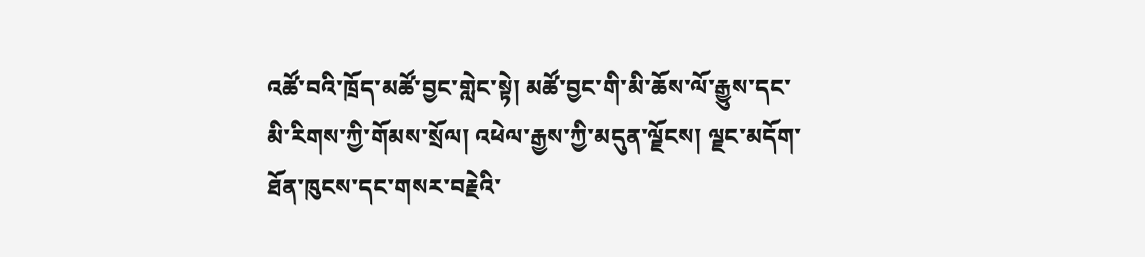འཚོ་བའི་ཁྲོད་མཚོ་བྱང་གླེང་སྟེ། མཚོ་བྱང་གི་མི་ཆོས་ལོ་རྒྱུས་དང་མི་རིགས་ཀྱི་གོམས་སྲོལ། འཕེལ་རྒྱས་ཀྱི་མདུན་ལྗོངས། ལྗང་མདོག་ཐོན་ཁུངས་དང་གསར་བརྗེའི་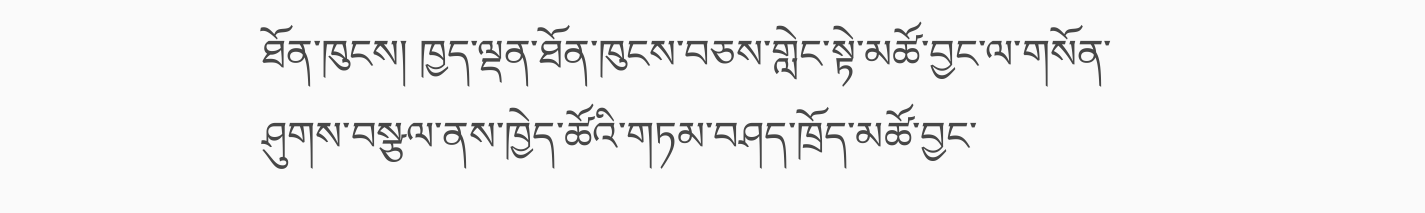ཐོན་ཁུངས། ཁྱད་ལྡན་ཐོན་ཁུངས་བཅས་གླེང་སྟེ་མཚོ་བྱང་ལ་གསོན་ཤུགས་བསྩལ་ནས་ཁྱེད་ཚོའི་གཏམ་བཤད་ཁྲོད་མཚོ་བྱང་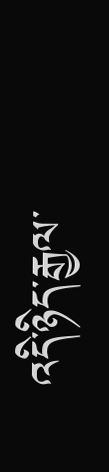འདི་ཉིད་རྒྱལ་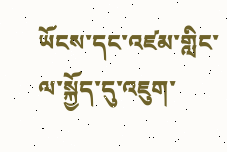ཡོངས་དང་འཛམ་གླིང་ལ་སྐྱོད་དུ་འཇུག་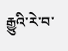རྒྱུའི་རེ་བ་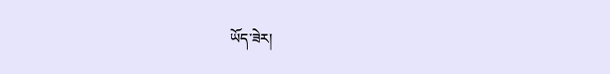ཡོད་ཟེར།